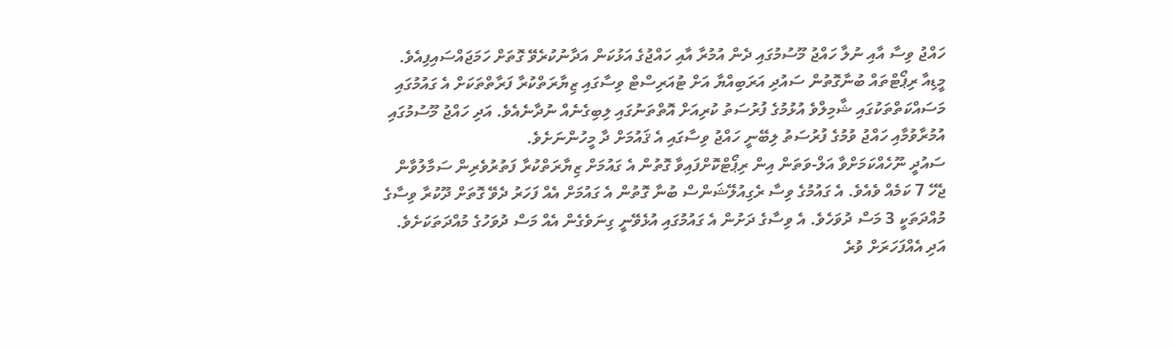ހައްޖު ވިސާ އާއި ނުލާ ހައްޖު މޫސުމުގައި ދެން އުމުރާ އާއި ހައްޖުގެ އަޅުކަން އަދާނުކުރެވޭ ގޮތަށް ހަމަޖައްސައިފިއެވެ.
މީޑިއާ ރިޕޯޓްތައް ބުނާގޮތުން ސައުދި އަރަބިއްޔާ އަށް ޓުއަރިސްޓް ވިސާގައި ޒިޔާރަތްކުރާ ފަރާތްތަކަށް އެ ގައުމުގައި މަސައްކަތްތަކުގައި ޝާމިލްވެ އުޅުމުގެ ފުރުސަތު ކުރިއަށް އޮތްތަނުގައި ލިބިގެނެއް ނުދާނެއެވެ. އަދި ހައްޖު މޫސުމުގައި އުމުރާވުމާއި ހައްޖު ވުމުގެ ފުރުސަތު ލިބޭނީ ހައްޖު ވިސާގައި އެ ޤައުމަށް ދާ މީހުންނަށެވެ.
ސައުދީ ނޫހެއްކަމަށްވާ އަލް-ވަތަން އިން ރިޕޯޓްކޮށްފައިވާ ގޮތުން އެ ގައުމަށް ޒިޔާރަތްކުރާ ފަތުރުވެރިން ސަމާލުވާން ޖެހޭ 7 ކަމެއް ވެއެވެ. އެ ގައުމުގެ ވިސާ ރެގިއުލޭޝަންސް ބުނާ ގޮތުން އެ ގައުމަށް އެއް ފަހަރު ދެވޭ ގޮތަށް ދޫކުރާ ވިސާގެ މުއްދަތަކީ 3 މަސް ދުވަހެވެ. އެ ވިސާގެ ދަށުން އެ ގައުމުގައި އުޅެވޭނީ ގިނަވެގެން އެއް މަސް ދުވަހުގެ މުއްދަތަކަށެވެ. އަދި އެއްފަހަރަށް ވުރެ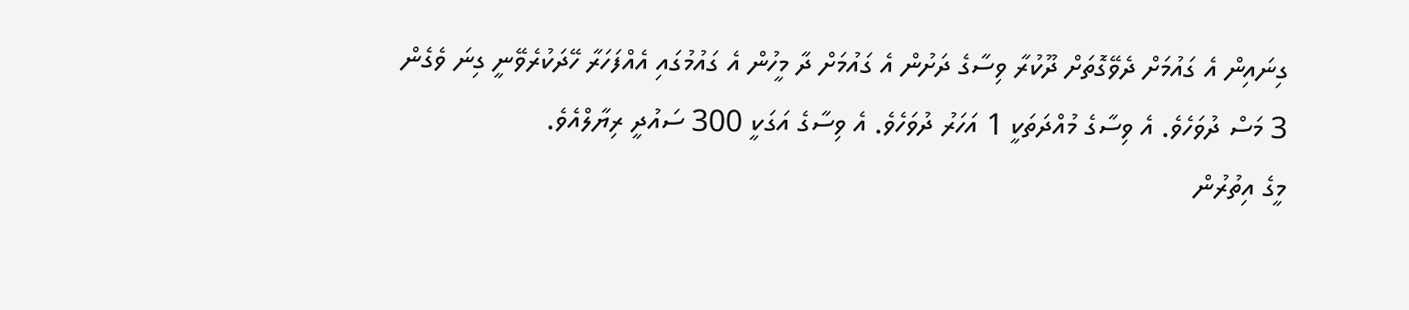ގިނައިން އެ ގައުމަށް ދެވޭގޮތަށް ދޫކުރާ ވިސާގެ ދަށުން އެ ގައުމަށް ދާ މީހުން އެ ގައުމުގައި އެއްފަހަރާ ހޭދަކުރެވޭނީ ގިނަ ވެގެން 3 މަސް ދުވަހެވެ. އެ ވިސާގެ މުއްދަތަކީ 1 އަހަރު ދުވަހެވެ. އެ ވިސާގެ އަގަކީ 300 ސައުދީ ރިޔާލްއެވެ.
މީގެ އިތުރުން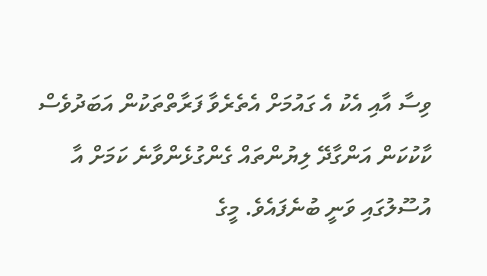ވިސާ އާއި އެކު އެ ގައުމަށް އެތެރެވާ ފަރާތްތަކުން އަބަދުވެސް ކާކުކަން އަންގާދޭ ލިޔުންތައް ގެންގުޅެންވާނެ ކަމަށް އާ އުސޫލުގައި ވަނީ ބުނެފައެވެ. މީގެ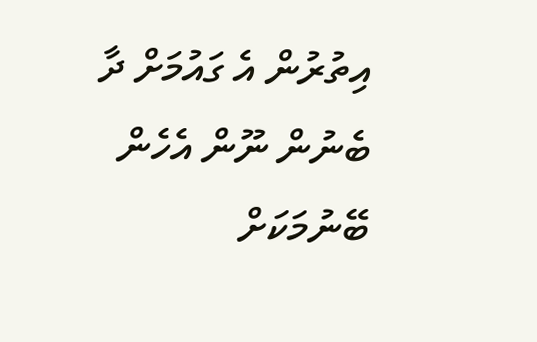އިތުރުން އެ ގައުމަށް ދާ ބެނުން ނޫން އެހެން ބޭނުމަކަށް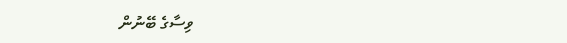ވިސާގެ ބޭނުން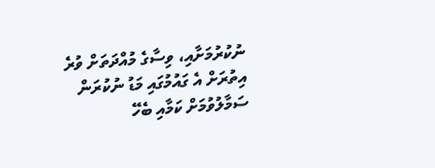ނުކުރުމަށާއި، ވިސާގެ މުއްދަތަށް ވުރެ އިތުރަށް އެ ގައުމުގައި މަޑު ނުކުރަން ސަމާލުވުމަށް ކަމާއި ބެހޭ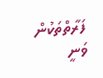ފަރާތްތަކުން ވަނީ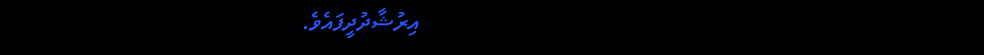އިރުޝާދުދީފައެވެ.